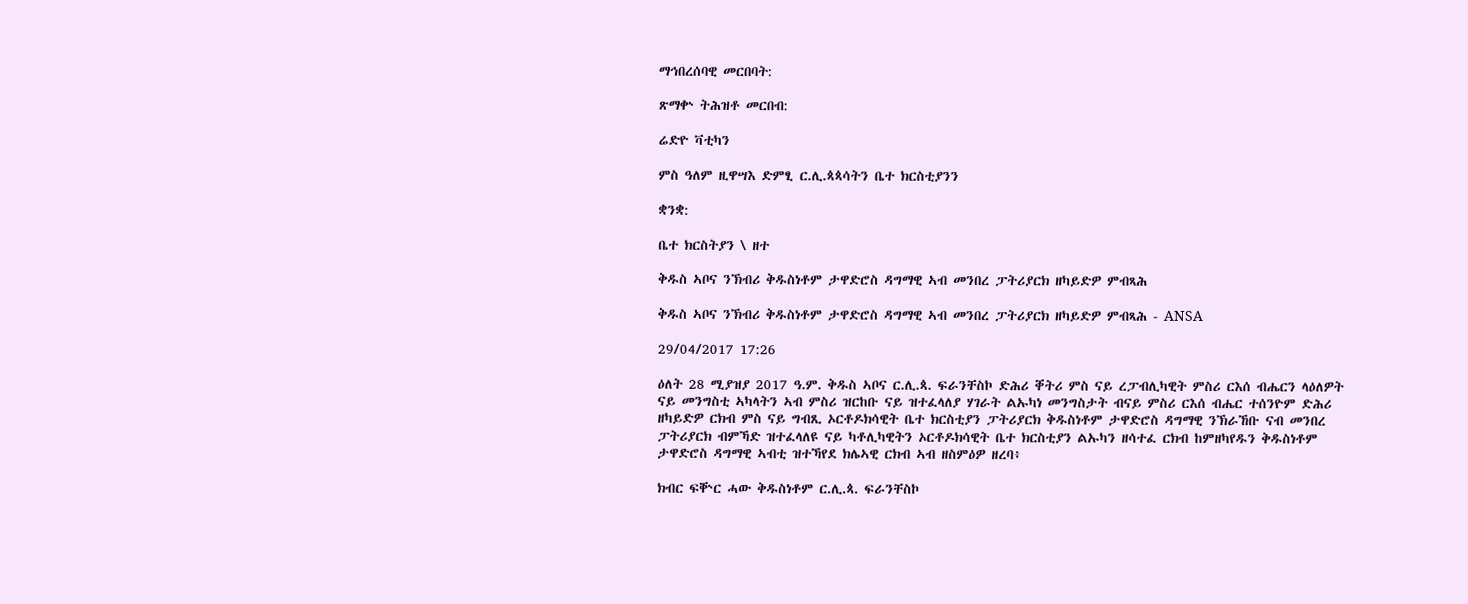ማኅበረሰባዊ መርበባት:

ጽማቍ ትሕዝቶ መርበብ:

ሬድዮ ቫቲካን

ምስ ዓለም ዚዋሣእ ድምፂ ር.ሊ.ጳጳሳትን ቤተ ክርስቲያንን

ቋንቋ:

ቤተ ክርስትያን \ ዘተ

ቅዱስ ኣቦና ንኽብሪ ቅዱስነቶም ታዋድሮስ ዳግማዊ ኣብ መንበረ ፓትሪያርክ ዘካይድዎ ምብጻሕ

ቅዱስ ኣቦና ንኽብሪ ቅዱስነቶም ታዋድሮስ ዳግማዊ ኣብ መንበረ ፓትሪያርክ ዘካይድዎ ምብጻሕ - ANSA

29/04/2017 17:26

ዕለት 28 ሚያዝያ 2017 ዓ.ም. ቅዱስ ኣቦና ር.ሊ.ጳ. ፍራንቸስኮ ድሕሪ ቐትሪ ምስ ናይ ረፓብሊካዊት ምስሪ ርእሰ ብሔርን ላዕለዎት ናይ መንግስቲ ኣካላትን ኣብ ምስሪ ዝርከቡ ናይ ዝተፈላለያ ሃገራት ልኡካነ መንግስታት ብናይ ምስሪ ርእሰ ብሔር ተሰንዮም ድሕሪ ዘካይድዎ ርክብ ምስ ናይ ግብጺ ኦርቶዶክሳዊት ቤተ ክርስቲያን ፓትሪያርክ ቅዱስነቶም ታዋድሮስ ዳግማዊ ንኽራኸቡ ናብ መንበረ ፓትሪያርክ ብምኻድ ዝተፈላለዩ ናይ ካቶሊካዊትን ኦርቶዶክሳዊት ቤተ ክርስቲያን ልኡካን ዘሳተፈ ርክብ ከምዘካየዱን ቅዱስነቶም ታዋድሮስ ዳግማዊ ኣብቲ ዝተኻየደ ክሌኣዊ ርክብ ኣብ ዘስምዕዎ ዘረባ፥

ክብር ፍቝር ሓው ቅዱስነቶም ር.ሊ.ጳ. ፍራንቸስኮ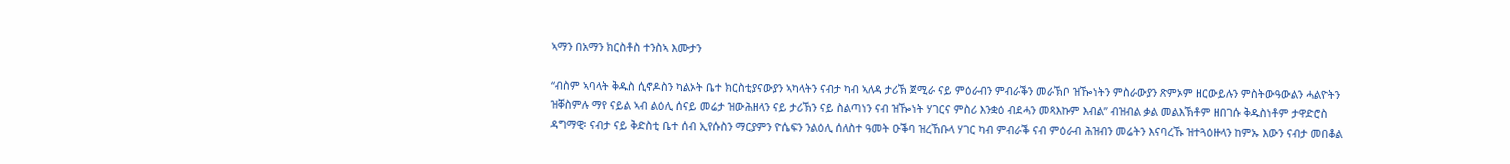ኣማን በአማን ክርስቶስ ተንስኣ እሙታን

“ብስም ኣባላት ቅዱስ ሲኖዶስን ካልኦት ቤተ ክርስቲያናውያን ኣካላትን ናብታ ካብ ኣለዳ ታሪኽ ጀሚራ ናይ ምዕራብን ምብራቕን መራኽቦ ዝዀነትን ምስራውያን ጽምኦም ዘርውይሉን ምስትውዓውልን ሓልዮትን ዝቐስምሉ ማየ ናይል ኣብ ልዕሊ ሰናይ መሬታ ዝውሕዘላን ናይ ታሪኽን ናይ ስልጣነን ናብ ዝዀነት ሃገርና ምስሪ እንቋዕ ብደሓን መጻእኩም እብል” ብዝብል ቃል መልእኽቶም ዘበገሱ ቅዱስነቶም ታዋድሮስ ዳግማዊ፡ ናብታ ናይ ቅድስቲ ቤተ ሰብ ኢየሱስን ማርያምን ዮሴፍን ንልዕሊ ሰለስተ ዓመት ዑቕባ ዝረኸቡላ ሃገር ካብ ምብራቕ ናብ ምዕራብ ሕዝብን መሬትን እናባረኹ ዝተጓዕዙላን ከምኡ እውን ናብታ መበቆል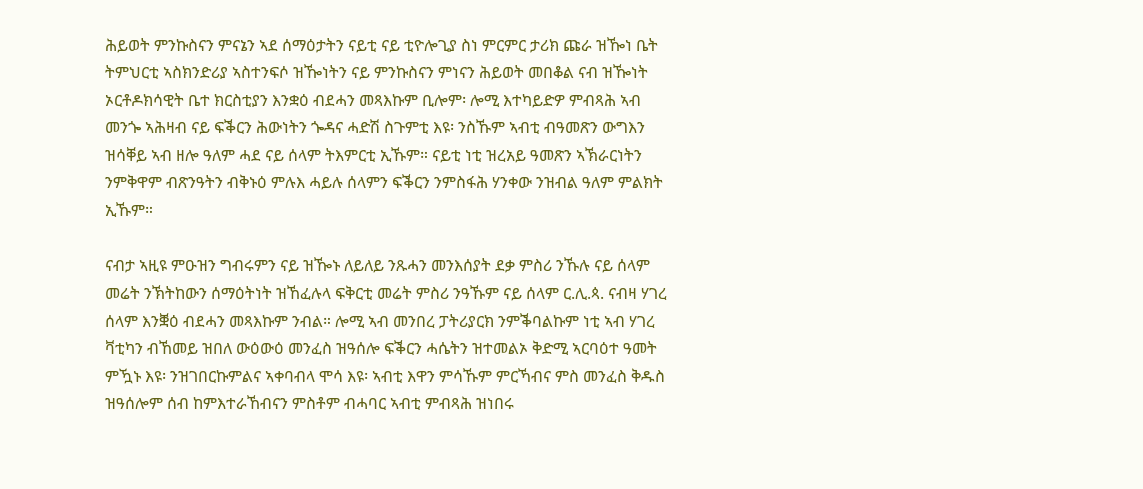ሕይወት ምንኩስናን ምናኔን ኣደ ሰማዕታትን ናይቲ ናይ ቲዮሎጊያ ስነ ምርምር ታሪክ ጩራ ዝዀነ ቤት ትምህርቲ ኣስክንድሪያ ኣስተንፍሶ ዝዀነትን ናይ ምንኩስናን ምነናን ሕይወት መበቆል ናብ ዝዀነት ኦርቶዶክሳዊት ቤተ ክርስቲያን እንቋዕ ብደሓን መጻእኩም ቢሎም፡ ሎሚ እተካይድዎ ምብጻሕ ኣብ መንጐ ኣሕዛብ ናይ ፍቕርን ሕውነትን ጐዳና ሓድሽ ስጉምቲ እዩ፡ ንስኹም ኣብቲ ብዓመጽን ውግእን ዝሳቐይ ኣብ ዘሎ ዓለም ሓደ ናይ ሰላም ትእምርቲ ኢኹም። ናይቲ ነቲ ዝረአይ ዓመጽን ኣኽራርነትን ንምቅዋም ብጽንዓትን ብቅኑዕ ምሉእ ሓይሉ ሰላምን ፍቕርን ንምስፋሕ ሃንቀው ንዝብል ዓለም ምልክት ኢኹም።

ናብታ ኣዚዩ ምዑዝን ግብሩምን ናይ ዝዀኑ ለይለይ ንጹሓን መንእሰያት ደቃ ምስሪ ንኹሉ ናይ ሰላም መሬት ንኽትከውን ሰማዕትነት ዝኸፈሉላ ፍቅርቲ መሬት ምስሪ ንዓኹም ናይ ሰላም ር.ሊ.ጳ. ናብዛ ሃገረ ሰላም እንቛዕ ብደሓን መጻእኩም ንብል። ሎሚ ኣብ መንበረ ፓትሪያርክ ንምቕባልኩም ነቲ ኣብ ሃገረ ቫቲካን ብኸመይ ዝበለ ውዕውዕ መንፈስ ዝዓሰሎ ፍቕርን ሓሴትን ዝተመልኦ ቅድሚ ኣርባዕተ ዓመት ምዃኑ እዩ፡ ንዝገበርኩምልና ኣቀባብላ ሞሳ እዩ፡ ኣብቲ እዋን ምሳኹም ምርኻብና ምስ መንፈስ ቅዱስ ዝዓሰሎም ሰብ ከምእተራኸብናን ምስቶም ብሓባር ኣብቲ ምብጻሕ ዝነበሩ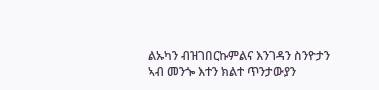ልኡካን ብዝገበርኩምልና እንገዳን ስንዮታን ኣብ መንጐ እተን ክልተ ጥንታውያን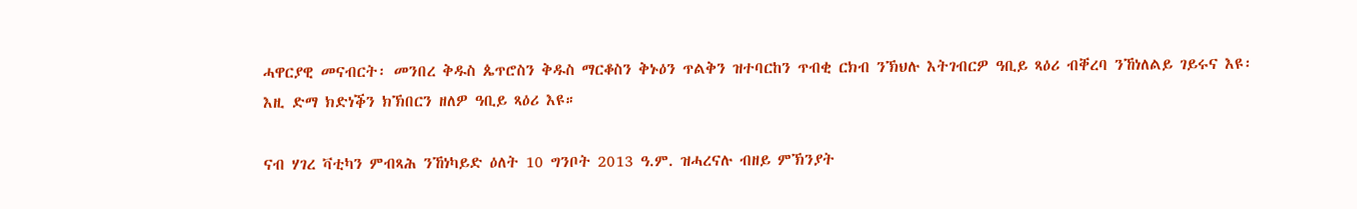ሓዋርያዊ መናብርት፡ መንበረ ቅዱስ ጴጥሮስን ቅዱስ ማርቆስን ቅኑዕን ጥልቅን ዝተባርከን ጥብቂ ርክብ ንኽህሉ እትገብርዎ ዓቢይ ጻዕሪ ብቐረባ ንኸነለልይ ገይሩና እዩ፡ እዚ ድማ ክድነቕን ክኽበርን ዘለዎ ዓቢይ ጻዕሪ እዩ።

ናብ ሃገረ ቫቲካን ምብጻሕ ንኸነካይድ ዕለት 10 ግንቦት 2013 ዓ.ም. ዝሓረናሉ ብዘይ ምኽንያት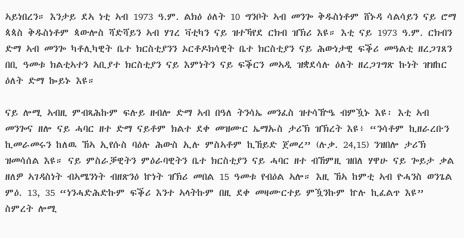ኣይነበረን። እንታይ ደኣ ነቲ ኣብ 1973 ዓ.ም. ልክዕ ዕለት 10 ግንቦት ኣብ መንጐ ቅዱስነቶም ሸኑዳ ሳልሳይን ናይ ሮማ ጳጳስ ቅዱስነቶም ጳውሎስ ሻድሻይን ኣብ ሃገረ ቫቲካን ናይ ዝተኻየደ ርክብ ዝኽሪ እዩ። እቲ ናይ 1973 ዓ.ም. ርክብን ድማ ኣብ መንጐ ካቶሊካዊት ቤተ ክርስቲያንን ኦርቶዶክሳዊት ቤተ ክርስቲያን ናይ ሕውነታዊ ፍቕሪ መዓልቲ ዘረጋገጸን በቢ ዓመቱ ክልቲኣተን ኣቢያተ ክርስቲያን ናይ እምነትን ናይ ፍቕርን መኣዲ ዝቋደሳሉ ዕለት ዘረጋገግጽ ኩነት ዝዝከር ዕለት ድማ ኰይኑ እዩ።

ናይ ሎሚ ኣብዚ ምብጻሕኩም ፍሉይ ዘብሎ ድማ ኣብ በዓለ ትንሳኤ መንፈስ ዝተሳዅዔ ብምዃኑ እዩ፡ እቲ ኣብ መንጐና ዘሎ ናይ ሓባር ዘተ ድማ ናይቶም ክልተ ደቀ መዝሙር ኤማኡስ ታሪኽ ዝኽረት እዩ፥ “ንሳቶም ኪዘራረቡን ኪመራመሩን ከለዉ ኸኣ ኢየሱስ ባዕሉ ሕውስ ኢሉ ምስኣቶም ኪኸይድ ጀመረ” (ሉቃ. 24,15) ንዝበሎ ታሪኽ ዝመሳሰል እዩ። ናይ ምስራቓዊትን ምዕራባዊትን ቤተ ክርስቲያን ናይ ሓባር ዘተ ብኸምዚ ዝበለ ሃዋሁ ናይ ጐይታ ቃል ዘለዎ ኣገዳስነት ብኣሜንነት ብዘጽንዕ ኵነት ዝኽሪ መበል 15 ዓመቱ የብዕል ኣሎ። እዚ ኸኣ ከምቲ ኣብ ዮሓንስ ወንጌል ምዕ. 13, 35 “ነንሓድሕድኩም ፍቕሪ እንተ ኣላትኩም በዚ ደቀ መዛሙርተይ ምዃንኩም ኵሉ ኪፈልጥ እዩ”  ስምረት ሎሚ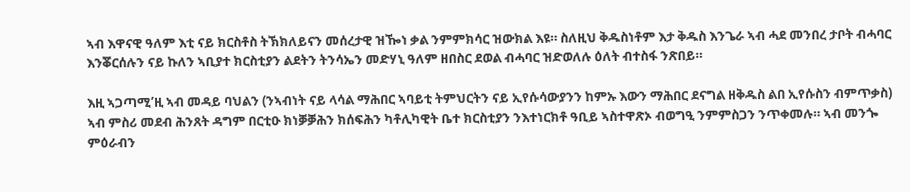ኣብ እዋናዊ ዓለም እቲ ናይ ክርስቶስ ትኽክለይናን መሰረታዊ ዝዀነ ቃል ንምምክሳር ዝውክል እዩ። ስለዚህ ቅዱስነቶም እታ ቅዱስ እንጌራ ኣብ ሓደ መንበረ ታቦት ብሓባር እንቖርሰሉን ናይ ኩለን ኣቢያተ ክርስቲያን ልደትን ትንሳኤን መድሃኒ ዓለም ዘበስር ደወል ብሓባር ዝድወለሉ ዕለት ብተስፋ ንጽበይ።

እዚ ኣጋጣሚ’ዚ ኣብ መዳይ ባህልን (ንኣብነት ናይ ላሳል ማሕበር ኣባይቲ ትምህርትን ናይ ኢየሱሳውያንን ከምኡ እውን ማሕበር ደናግል ዘቅዱስ ልበ ኢየሱስን ብምጥቃስ) ኣብ ምስሪ መደብ ሕንጸት ዳግም በርቲዑ ክነቓቓሕን ክሰፍሕን ካቶሊካዊት ቤተ ክርስቲያን ንእተነርክቶ ዓቢይ ኣስተዋጽኦ ብወግዒ ንምምስጋን ንጥቀመሉ። ኣብ መንጐ ምዕራብን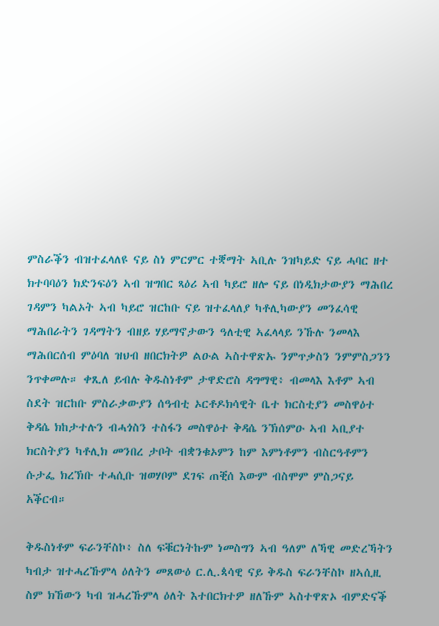ምስራቕን ብዝተፈላለዩ ናይ ስነ ምርምር ተቛማት ኣቢሉ ንዝካይድ ናይ ሓባር ዘተ ክተባባዕን ክድንፍዕን ኣብ ዝግበር ጻዕሪ ኣብ ካይሮ ዘሎ ናይ በነዲክታውያን ማሕበረ ገዳምን ካልኦት ኣብ ካይሮ ዝርከቡ ናይ ዝተፈላለያ ካቶሊካውያን መንፈሳዊ ማሕበራትን ገዳማትን ብዘይ ሃይማኖታውን ዓለቲዊ ኣፈላላይ ንኹሉ ንመላእ ማሕበርሰብ ምዕባለ ዝህብ ዘበርክትዎ ልዑል ኣስተዋጽኡ ንምጥቃስን ንምምስጋንን ንጥቀመሉ። ቀጺለ ይብሉ ቅዱስነቶም ታዋድሮስ ዳግማዊ፥ ብመላእ እቶም ኣብ ስደት ዝርከቡ ምስራቃውያን ሰዓብቲ ኦርቶዶክሳዊት ቤተ ክርስቲያን መስዋዕተ ቅዳሴ ክከታተሉን ብሓጎስን ተስፋን መስዋዕተ ቅዳሴ ንኽሰምዑ ኣብ ኣቢያተ ክርስትያን ካቶሊክ መንበረ ታቦት ብቋንቁኦምን ከም እምነቶምን ብስርዓቶምን ሱታፌ ክረኽቡ ተሓሲቡ ዝወሃቦም ደገፍ ጠቒሰ እውም ብስሞም ምስጋናይ አቕርብ።

ቅዱስነቶም ፍራንቸስኮ፥ ስለ ፍቑርነትኩም ነመስግን ኣብ ዓለም ለኻዊ መድረኻትን ካብታ ዝተሓረኹምላ ዕለትን መጸውዕ ር.ሊ.ጳሳዊ ናይ ቅዱስ ፍራንቸስኮ ዘኣሲዚ ስም ክኸውን ካብ ዝሓረኹምላ ዕለት እተበርክተዎ ዘለኹም ኣስተዋጽኦ ብምድናቕ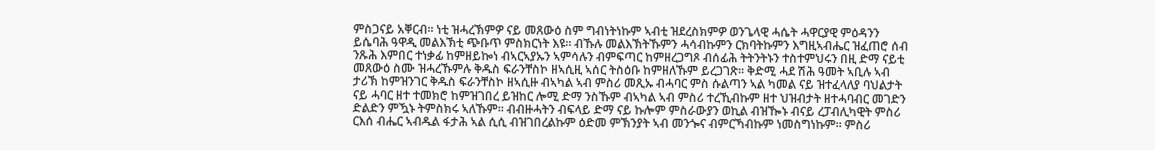ምስጋናይ አቐርብ። ነቲ ዝሓረኽምዎ ናይ መጸውዕ ስም ግብነትነኩም ኣብቲ ዝደረስክምዎ ወንጌላዊ ሓሴት ሓዋርያዊ ምዕዳንን ይሴባሕ ዓዋዲ መልእኽቲ ጭቡጥ ምስክርነት እዩ። ብኹሉ መልእኽትኹምን ሓሳብኩምን ርክባትኩምን እግዚኣብሔር ዝፈጠሮ ሰብ ንጹሕ እምበር ተነቃፊ ከምዘይኰነ ብኣርኣያኡን ኣምሳሉን ብምፍጣር ከምዘረጋግጾ ብሰፊሕ ትትንትኑን ተስተምህሩን በዚ ድማ ናይቲ መጸውዕ ስሙ ዝሓረኹምሉ ቅዱስ ፍራንቸስኮ ዘኣሲዚ ኣሰር ትስዕቡ ከምዘለኹም ይረጋገጽ። ቅድሚ ሓደ ሽሕ ዓመት ኣቢሉ ኣብ ታሪኽ ከምዝንገር ቅዱስ ፍራንቸስኮ ዘኣሲዙ ብኣካል ኣብ ምስሪ መጺኡ ብሓባር ምስ ሱልጣን ኣል ካመል ናይ ዝተፈላለያ ባህልታት ናይ ሓባር ዘተ ተመክሮ ከምዝገበረ ይዝከር ሎሚ ድማ ንስኹም ብኣካል ኣብ ምስሪ ተረኺብኩም ዘተ ህዝብታት ዘተሓባብር መገድን ድልድን ምዃኑ ትምስክሩ ኣለኹም። ብብዙሓትን ብፍላይ ድማ ናይ ኩሎም ምስራውያን ወኪል ብዝዀኑ ብናይ ረፓብሊካዊት ምስሪ ርእሰ ብሔር ኣብዱል ፋታሕ ኣል ሲሲ ብዝገበረልኩም ዕድመ ምኽንያት ኣብ መንጐና ብምርኻብኩም ነመስግነኩም። ምስሪ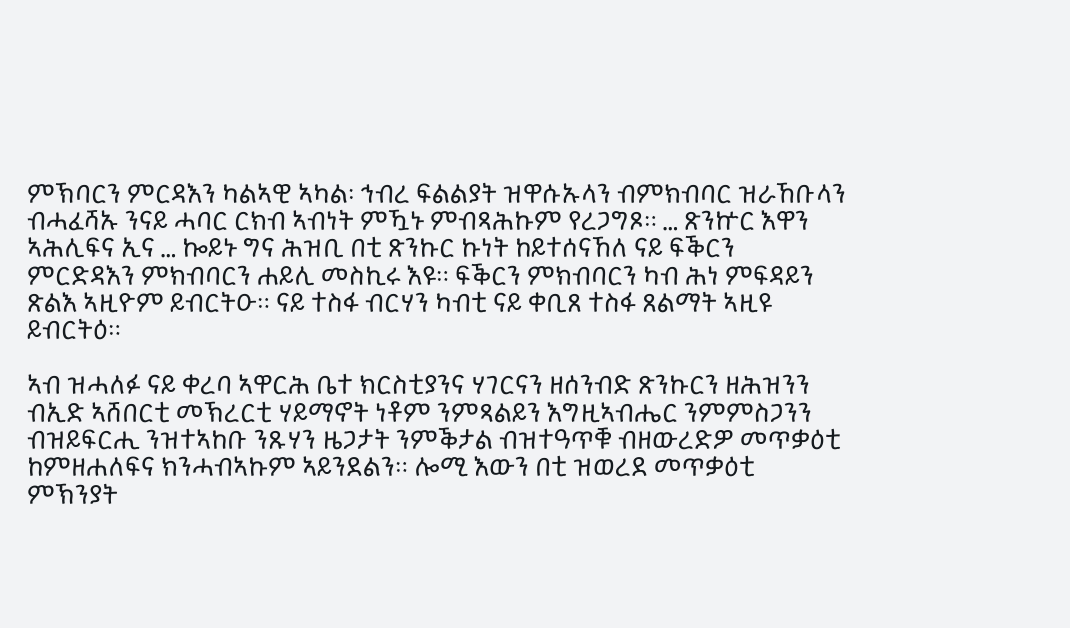ምኽባርን ምርዳእን ካልኣዊ ኣካል፡ ኅብረ ፍልልያት ዝዋሱኡላን ብምክብባር ዝራኸቡላን ብሓፈሻኡ ንናይ ሓባር ርክብ ኣብነት ምዃኑ ምብጻሕኩም የረጋግጾ። … ጽንኵር እዋን ኣሕሊፍና ኢና … ኰይኑ ግና ሕዝቢ በቲ ጽንኩር ኩነት ከይተሰናኸለ ናይ ፍቕርን ምርድዳእን ምክብባርን ሐይሊ መስኪሩ እዩ። ፍቕርን ምክብባርን ካብ ሕነ ምፍዳይን ጽልእ ኣዚዮም ይብርትዑ። ናይ ተስፋ ብርሃን ካብቲ ናይ ቀቢጸ ተስፋ ጸልማት ኣዚዩ ይብርትዕ።

ኣብ ዝሓለፉ ናይ ቀረባ ኣዋርሕ ቤተ ክርስቲያንና ሃገርናን ዘሰንብድ ጽንኩርን ዘሕዝንን ብኢድ ኣሸበርቲ መኽረርቲ ሃይማኖት ነቶም ንምጻልይን እግዚኣብሔር ንምምስጋንን ብዝይፍርሒ ንዝተኣከቡ ንጹሃን ዜጋታት ንምቕታል ብዝተዓጥቑ ብዘውረድዎ መጥቃዕቲ ከምዘሐለፍና ክንሓብኣኩም ኣይንደልን። ሎሚ እውን በቲ ዝወረደ መጥቃዕቲ ምኽንያት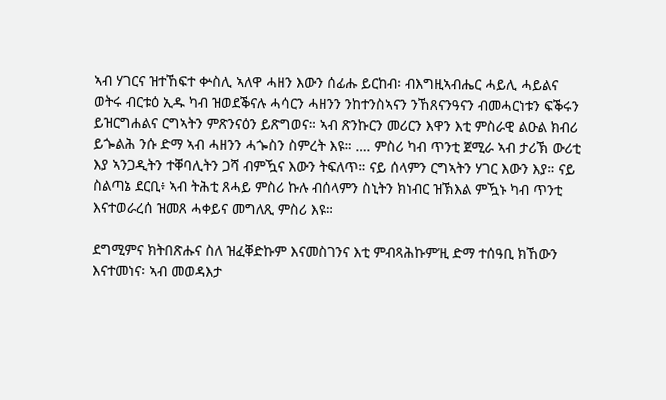ኣብ ሃገርና ዝተኸፍተ ቍስሊ ኣለዋ ሓዘን እውን ሰፊሑ ይርከብ፡ ብእግዚኣብሔር ሓይሊ ሓይልና ወትሩ ብርቱዕ ኢዱ ካብ ዝወደቕናሉ ሓሳርን ሓዘንን ንከተንስኣናን ንኸጸናንዓናን ብመሓርነቱን ፍቕሩን ይዝርግሐልና ርግኣትን ምጽንናዕን ይጽግወና። ኣብ ጽንኩርን መሪርን እዋን እቲ ምስራዊ ልዑል ክብሪ ይጐልሕ ንሱ ድማ ኣብ ሓዘንን ሓጐስን ስምረት እዩ። …. ምስሪ ካብ ጥንቲ ጀሚራ ኣብ ታሪኽ ውሪቲ እያ ኣንጋዲትን ተቐባሊትን ጋሻ ብምዃና እውን ትፍለጥ። ናይ ሰላምን ርግኣትን ሃገር እውን እያ። ናይ ስልጣኔ ደርቢ፥ ኣብ ትሕቲ ጸሓይ ምስሪ ኩሉ ብሰላምን ስኒትን ክነብር ዝኽእል ምዃኑ ካብ ጥንቲ እናተወራረሰ ዝመጸ ሓቀይና መግለጺ ምስሪ እዩ።

ደግሚምና ክትበጽሑና ስለ ዝፈቐድኩም እናመስገንና እቲ ምብጻሕኩም’ዚ ድማ ተሰዓቢ ክኸውን እናተመነና፡ ኣብ መወዳእታ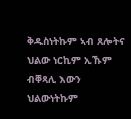ቅዱስነትኩም ኣብ ጸሎትና ህልው ነርኪም ኢኹም ብቐጻሊ እውን ህልውነትኩም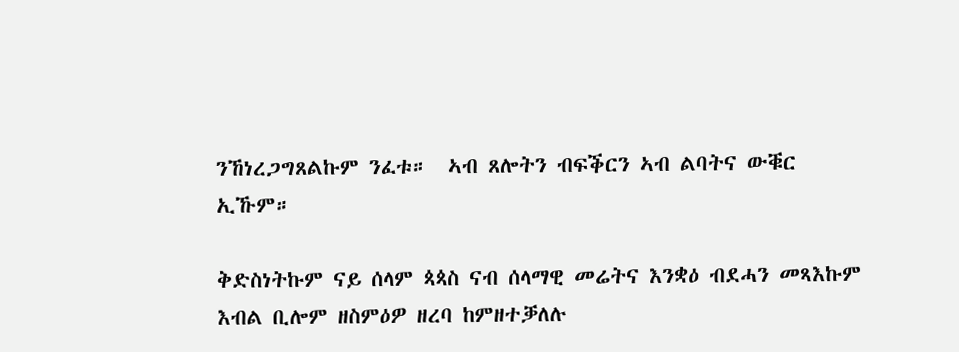ንኸነረጋግጸልኩም ንፈቱ።  ኣብ ጸሎትን ብፍቕርን ኣብ ልባትና ውቑር ኢኹም።

ቅድስነትኩም ናይ ሰላም ጳጳስ ናብ ሰላማዊ መሬትና እንቋዕ ብደሓን መጻእኩም እብል ቢሎም ዘስምዕዎ ዘረባ ከምዘተቓለሉ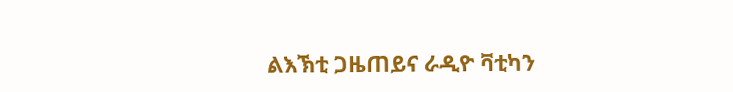ልእኽቲ ጋዜጠይና ራዲዮ ቫቲካን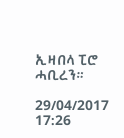ኢዛበላ ፒሮ ሓቢረን።

29/04/2017 17:26